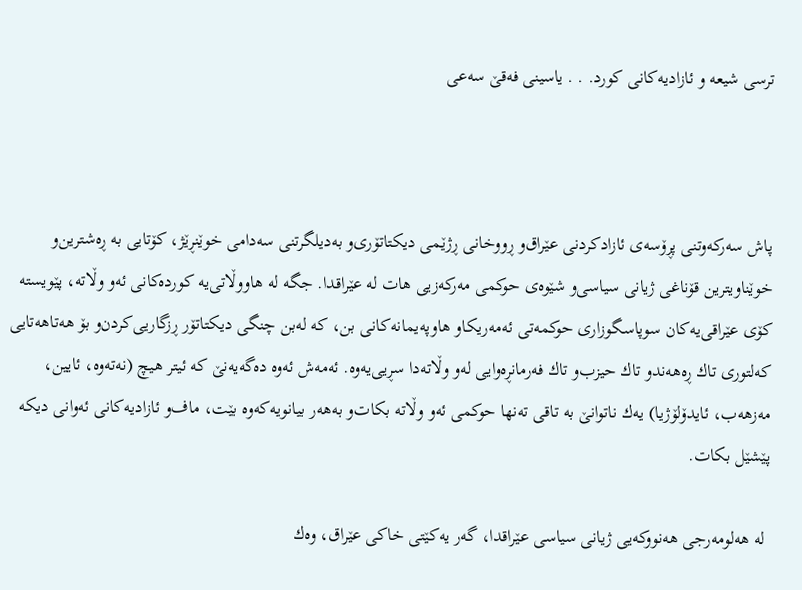ترسی شیعه و ئازادیه‌كانی كورد. . . یاسینی فه‌قێ سه‌عی



پاش سه‌ركه‌وتنی پڕۆسه‌ی ئازادكردنی عێراق‌و ڕووخانی ڕژێمی دیكتاتۆری‌و به‌دیلگرتنی سه‌دامی خوێنڕێژ، كۆتایی به ڕەشترین‌و خوێناویترین قۆناغی ژیانی سیاسی‌و شێوەی حوكمی مه‌ركه‌زیی هات له عێراقدا. جگه له هاووڵاتی‌یه كوردەكانی ئه‌و وڵاته، پێویسته كۆی عێراقی‌یه‌كان سوپاسگوزاری حوكمه‌تی ئه‌مه‌ریكاو هاوپه‌یمانه‌كانی بن، كه له‌بن چنگی دیكتاتۆر ڕزگاریی‌كردن‌و بۆ هه‌تاهه‌تایی كه‌لتوری تاك ڕەهه‌ند‌و تاك حیزب‌و تاك فه‌رمانڕەوایی له‌و وڵاته‌دا سڕیی‌یه‌وە. ئه‌مه‌ش ئه‌وە دەگه‌یه‌نێ كه‌ ئیتر هیچ (نه‌ته‌وە، ئایین، مه‌زهه‌ب، ئایدۆلۆژیا) یه‌ك ناتوانێ به تاقی ته‌نها حوكمی ئه‌و وڵاته بكات‌و به‌هه‌ر بیانویه‌كه‌وە بێت، ماف‌و ئازادیه‌كانی ئه‌وانی دیكه پێشێل بكات‌.

 له هه‌لومه‌رجی هه‌نووكه‌یی ژیانی سیاسی عێراقدا، گه‌ر یه‌كێتی خاكی عێراق، وەك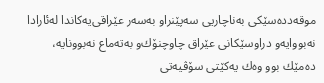موقه‌ددەسێكی به‌ناچاریی سه‌پێنراو به‌سه‌ر عێراقی‌یه‌كاندا له‌ئارادا نه‌بووایه‌و دراوسێكانی عێراق چاوچنۆك‌و به‌ته‌ماع نه‌بوونایه، دەمێك بوو وەك یه‌کێتی سۆڤیه‌تی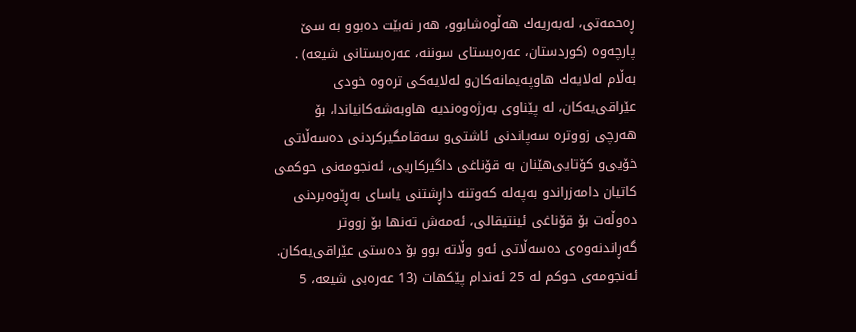ڕەحمه‌تی، له‌به‌ریه‌ك هه‌ڵوەشابوو، هه‌ر نه‌بێت دەبوو به سێ پارچه‌وە (كوردستان، عه‌رەبستای سوننه، عه‌رەبستانی شیعه) . به‌ڵام له‌لایه‌ك هاوپه‌یمانه‌كان‌و له‌لایه‌كی ترەوە خودی عێراقی‌یه‌كان، له پێناوی به‌رژەوەندیه‌ هاوبه‌شه‌كانیاندا، بۆ هه‌رچی زووترە سه‌پاندنی ئاشتی‌و سه‌قامگیركردنی دەسه‌ڵاتی خۆیی‌و كۆتایی‌هێنان به قۆناغی داگیركاریی، ئه‌نجومه‌نی حوكمی كاتیان دامه‌زراندو به‌په‌له كه‌وتنه داڕشتنی یاسای به‌ڕێوەبردنی دەوڵه‌ت بۆ قۆناغی ئینتیقالی، ئه‌مه‌ش ته‌نها بۆ زووتر گه‌ڕاندنه‌وەی دەسه‌ڵاتی ئه‌و وڵاته‌ بوو بۆ دەستی عێراقی‌یه‌كان. ئه‌نجومه‌‌ی حوكم له 25 ئه‌ندام پێكهات (13 عه‌رەبی شیعه، 5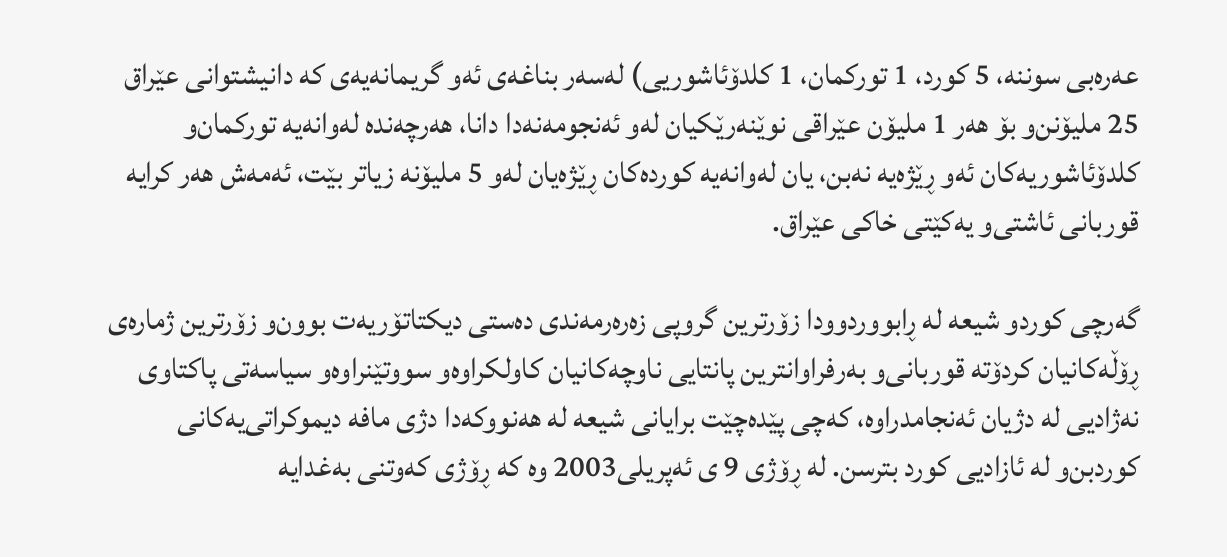عه‌رەبی سوننه، 5 كورد، 1 توركمان، 1 كلدۆئاشوریی) له‌سه‌ر بناغه‌ی ئه‌و گریمانه‌یه‌ی كه دانیشتوانی عێراق 25 ملیۆنن‌و بۆ هه‌ر 1 ملیۆن عێراقی نوێنه‌رێكیان له‌و ئه‌نجومه‌نه‌دا دانا، هه‌رچه‌ندە له‌وانه‌یه توركمان‌و كلدۆئاشوریه‌كان ئه‌و ڕێژەیه‌ نه‌بن، یان له‌وانه‌یه كوردەكان ڕێژەیان له‌و 5 ملیۆنه زیاتر بێت، ئه‌مه‌ش هه‌ر كرایه قوربانی ئاشتی‌و یه‌كێتی خاكی عێراق.

گه‌رچی كوردو شیعه له ڕابووردوودا زۆرترین گروپی زەرەرمه‌ندی دەستی دیكتاتۆریه‌ت بوون‌و زۆرترین ژمارەی ڕۆڵه‌كانیان كردۆته قوربانی‌و به‌رفراوانترین پانتایی ناوچه‌كانیان كاولكراوە‌و سووتێنراوە‌و سیاسه‌تی پاكتاوی نه‌ژادیی له دژیان ئه‌نجامدراوە، كه‌چی پێدەچێت برایانی شیعه له هه‌نووكه‌دا دژی مافه‌ دیموكراتی‌یه‌كانی كوردبن‌و له ئازادیی كورد بترسن. له ڕۆژی 9 ی ئه‌پریلی2003 وە كه ڕۆژی كه‌وتنی به‌غدایه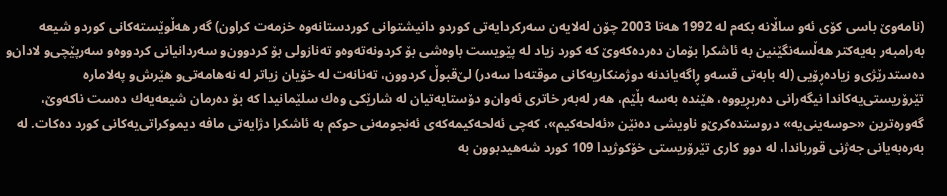(نامه‌وێ باسی كۆی ئه‌و ساڵانه بكه‌م له 1992 هه‌تا 2003 چۆن له‌لایه‌ن سه‌ركردایه‌تی كورد‌و دانیشتوانی كوردستانه‌وە خزمه‌ت كراون) گه‌ر هه‌ڵوێسته‌كانی كورد‌و شیعه به‌رامبه‌ر به‌یه‌كتر هه‌ڵسه‌نگێنین به ئاشكرا بۆمان دەردەكه‌وێ كه كورد زیاد له پێویست باوەشی بۆ كردونه‌ته‌وە‌و ته‌نازولی بۆ كردوون‌و سه‌ردانیانی كردووە‌و سه‌رپێچی‌و لادان‌و دەستدرێژی‌و زیادەڕۆیی (له بابه‌تی قسه‌و ڕاگه‌یاندنه دوژمنكاریه‌كانی موقته‌دا سه‌در) لێ‌قبوڵ كردوون، ته‌نانه‌ت له خۆیان زیاتر له نه‌هامه‌تی‌و هێرش‌و په‌لامارە تێرۆریستی‌یه‌كاندا نیگه‌رانی دەربڕیووە، هێندە به‌سه بڵێم، هه‌ر له‌به‌ر خاتری ئه‌وان‌و دۆستایه‌تیان له شارێكی وەك سلێمانیدا كه بۆ دەرمان شیعه‌یه‌ك دەست ناكه‌وێ، گه‌ورەترین «حوسه‌ینی‌یه» دروستدەكرێ‌و ناویشی دەنێن «ئه‌لحه‌كیم»، كه‌چی ئه‌لحه‌كیمه‌كه‌ی ئه‌نجومه‌نی حوكم به ئاشكرا دژایه‌تی مافه دیموكراتی‌یه‌كانی كورد دەكات. له به‌رەبه‌یانی جه‌ژنی قورباندا، له دوو كاری تێرۆریستی خۆكوژیدا 109 كورد شه‌هیدبوون به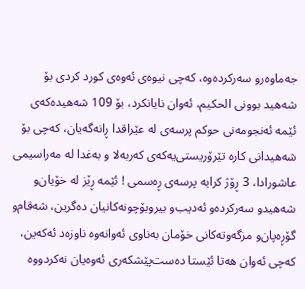جه‌ماوەرو سه‌ركردەوە، كه‌چی نیوەی ئه‌وەی كورد كردی بۆ شه‌هید بوونی الحكیم، ئه‌وان نایانكرد، بۆ 109 شه‌هیدەكه‌ی ئێمه ئه‌نجومه‌نی حوكم پرسه‌ی له عێراقدا ڕانه‌گه‌یان، كه‌چی بۆ شه‌هیدانی كارە تێرۆریستی‌یه‌كه‌ی كه‌ربه‌لا و به‌غدا له مه‌راسیمی عاشورادا، 3 ڕۆژ كرایه پرسه‌ی ڕەسمی ! ئێمه ڕێز له خۆیان‌و شه‌هیدو سه‌ركردەو ئه‌دیب‌و بیروبۆچونه‌كانیان دەگرین، شه‌قام‌و گۆڕەپان‌و مزگه‌وته‌كانی خۆمان به‌ناوی ئه‌وانه‌وە ناوزەد ئه‌كه‌ین، كه‌چی ئه‌وان هه‌تا ئێستا دەست‌پێشكه‌ری ئه‌وەیان نه‌كردووە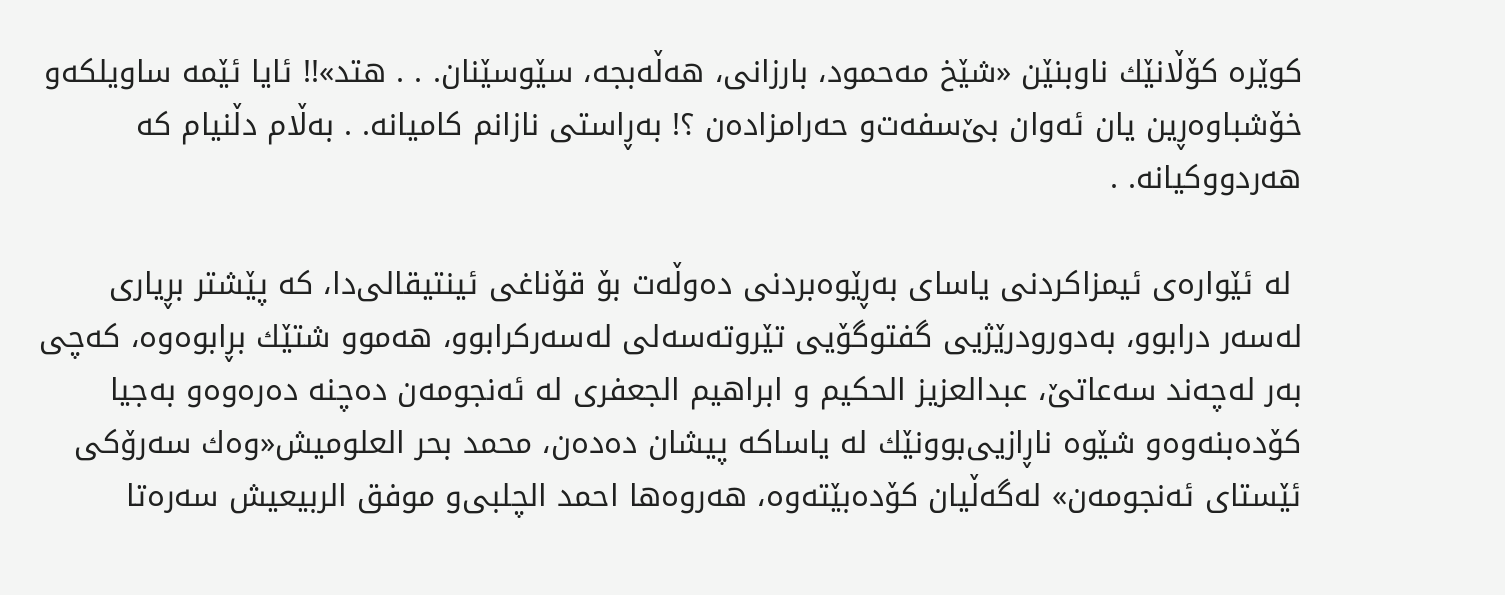كوێرە كۆڵانێك ناوبنێن «شێخ مه‌حمود، بارزانی، هه‌ڵه‌بجه، سێوسێنان. . . هتد»!! ئایا ئێمه ساویلكه‌و خۆشباوەڕین یان ئه‌وان بێ‌سفه‌ت‌و حه‌رامزادەن ؟! به‌ڕاستی نازانم كامیانه. . به‌ڵام دڵنیام كه هه‌ردووكیانه. .

 له ئێوارەی ئیمزاكردنی یاسای به‌ڕێوەبردنی دەوڵه‌ت بۆ قۆناغی ئینتیقالی‌دا، كه پێشتر بڕیاری له‌سه‌ر درابوو، به‌دورودرێژیی گفتوگۆیی تێروته‌سه‌لی له‌سه‌ركرابوو، هه‌موو شتێك بڕابوەوە، كه‌چی به‌ر له‌چه‌ند سه‌عاتێ، عبدالعزیز الحكیم و ابراهیم الجعفری‌ له ئه‌نجومه‌ن دەچنه دەرەوەو به‌جیا كۆدەبنه‌وە‌و شێوە ناڕازیی‌بوونێك له یاساكه پیشان دەدەن، محمد بحر العلومیش«وەك سه‌رۆكی ئێستای ئه‌نجومه‌ن» له‌گه‌ڵیان كۆدەبێته‌وە، هه‌روەها احمد الچلبی‌و موفق الربیعیش سه‌رەتا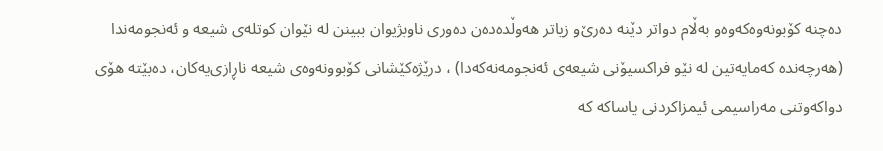دەچنه كۆبونه‌وەكه‌وە‌و به‌ڵام دواتر دێنه‌ دەرێ‌و زیاتر هه‌وڵدەدەن دەوری ناوبژیوان ببینن له نێوان كوتله‌ی شیعه و ئه‌نجومه‌ندا (هه‌رچه‌ندە كه‌مایه‌تین له نێو فراكسیۆنی شیعه‌ی ئه‌نجومه‌نه‌كه‌دا) ، درێژەكێشانی كۆبوونه‌وەی شیعه ناڕازی‌یه‌كان، دەبێته هۆی دواكه‌وتنی مه‌راسیمی ئیمزاكردنی یاساكه كه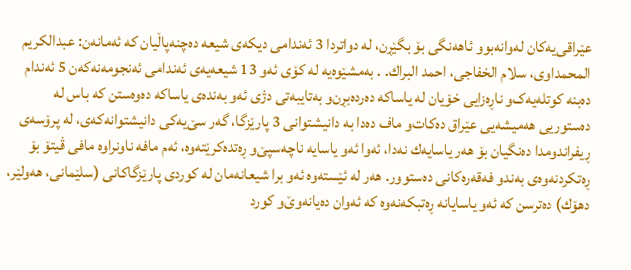عێراقی‌یه‌كان له‌وانه‌بوو ئاهه‌نگی بۆ بگێڕن، له دواتردا 3 ئه‌ندامی دیكه‌ی شیعه دەچنه‌پاڵیان كه ئه‌مانه‌ن: عبدالكریم المحمداوی، سلام الخفاجی، احمد البراك. . به‌مشێوەیه له كۆی ئه‌و 13 شیعه‌یه‌ی ئه‌ندامی ئه‌نجومه‌نه‌كه‌ن 5 ئه‌‌ندام دەبنه كوتله‌یه‌ک‌و ناڕەزایی خۆیان له یاساكه دەردەبڕن‌و به‌تایبه‌تی دژی ئه‌و به‌ندەی یاساكه دەوەستن كه باس له دەستوریی هه‌میشه‌یی عێراق دەكات‌و ماف دەدا به دانیشتوانی 3 پارێزگا، گه‌ر سێ‌یه‌كی دانیشتوانه‌كه‌ی، له پرۆسه‌ی ڕیفراندومدا دەنگیان بۆ هه‌ر یاسایه‌ك نه‌دا، ئه‌وا ئه‌و یاسایه ناچه‌سپێ‌و ڕەتدەكرێته‌وە، ئه‌م مافه ناونراوە مافی ڤیتۆ بۆ ڕەتكردنه‌وەی به‌ند‌و فه‌قه‌رەكانی دەستوور. هه‌ر له ئێسته‌‌وە ئه‌و برا شیعانه‌مان له‌ كوردی پارێزگاكانی (سلێمانی، هه‌ولێر، دهۆك) دەترسن كه ئه‌و یاسایانه ڕەتبكه‌نه‌وە كه ئه‌وان دەیانه‌وێ‌و كورد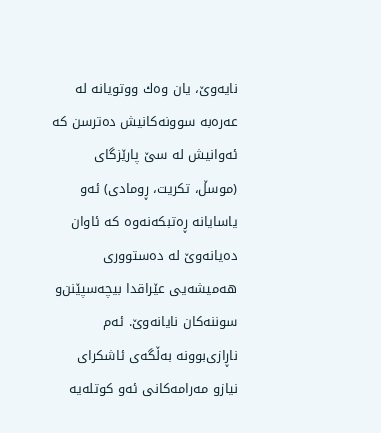نایه‌وێ، یان وەك ووتویانه له عه‌رەبه سوونه‌كانیش دەترسن كه ئه‌وانیش له سێ پارێزگای (موسڵ، تكریت، ڕومادی) ئه‌و یاسایانه ڕەتبكه‌نه‌وە كه‌ ئاوان دەیانه‌وێ له دەستووری هه‌میشه‌یی عێراقدا بیچه‌سپێنن‌و سوننه‌كان نایانه‌وێ. ئه‌م ناڕازی‌بوونه به‌ڵگه‌ی ئاشكرای نیازو مه‌رامه‌كانی ئه‌و كوتله‌یه‌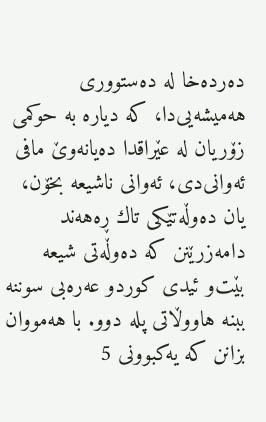دەردەخا له دەستووری هه‌میشه‌یی‌دا، كه دیارە به حوكمی زۆریان له عێراقدا دەیانه‌وێ مافی ئه‌وانی‌دی، ئه‌وانی ناشیعه بخۆن، یان دەوڵه‌تێكی تاك ڕەهه‌ند دامه‌زرێنن كه دەوڵه‌تی شیعه بێت‌و ئیدی كوردو عه‌رەبی سوننه ببنه هاووڵاتی پله دوو. با هه‌مووان بزانن كه یه‌كبوونی 5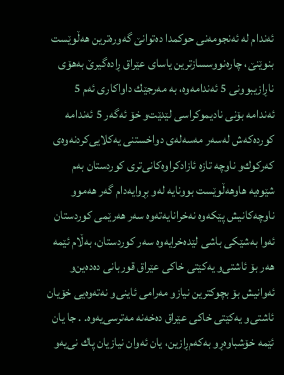ئه‌ندام له ئه‌نجومه‌نی حوكمدا دەتوانێ گه‌ورەترین هه‌ڵوێست بنوێنێ، چارەنووسسازترین یاسای عێراق ڕادەگیرێ به‌هۆی ناڕازیبوونی 5 ئه‌ندامه‌وە، به مه‌رجێك داواكاری ئه‌م 5 ئه‌ندامه بۆنی نادیموكراسی لێدێت‌و خۆ ئه‌گه‌ر 5 ئه‌ندامه كوردەكه‌ش له‌سه‌ر مه‌سه‌له‌ی دواخستنی یه‌كلایی‌كردنه‌وەی كه‌ركوك‌و ناوچه‌ تازە ئازادكراوەكانی‌تری كوردستان به‌م شێوەیه هاوهه‌ڵوێست بوونایه له‌و بڕوایه‌دام گه‌ر هه‌موو ناوچه‌كانیش پێكه‌وە نه‌خرانایه‌ته‌وە سه‌ر هه‌رێمی كوردستان ئه‌وا به‌شێكی باشی لێدەخرایه‌وە سه‌ر كوردستان، به‌ڵام ئێمه هه‌ر بۆ ئاشتی‌و یه‌كێتی خاكی عێراق قوربانی دەدەین‌و ئه‌وانیش بۆ بچوكترین نیازو مه‌رامی ئاینی‌و نه‌ته‌وەیی خۆیان ئاشتی‌و یه‌كێتی خاكی عێراق دەخه‌نه مه‌ترسی‌یه‌وە. . جا یان ئێمه خۆشباوەڕو به‌كه‌م‌ڕازین، یان ئه‌وان نیازیان پاك نی‌یه‌و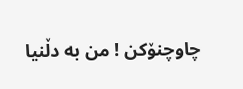چاوچنۆكن ! من به دڵنیا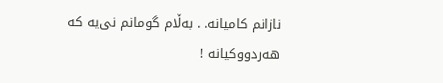نازانم كامیانه. . به‌ڵام گومانم نی‌یه كه هه‌ردووكیانه !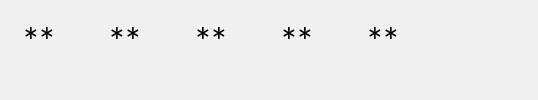**      **      **      **      **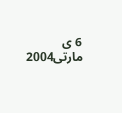6 ی مارتی2004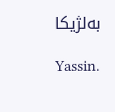به‌لژیكا

Yassin.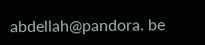abdellah@pandora. be